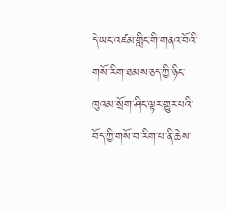དེ་ཡང་འཛམ་གླིང་གི་གནའ་བོའི་གསོ་རིག་ཐམས་ཅད་ཀྱི་ཉིང་ཁུའམ་སྲོག་ཤིང་ལྟར་གྱུར་པའི་བོད་ཀྱི་གསོ་བ་རིག་པ་ནི་ཆེས་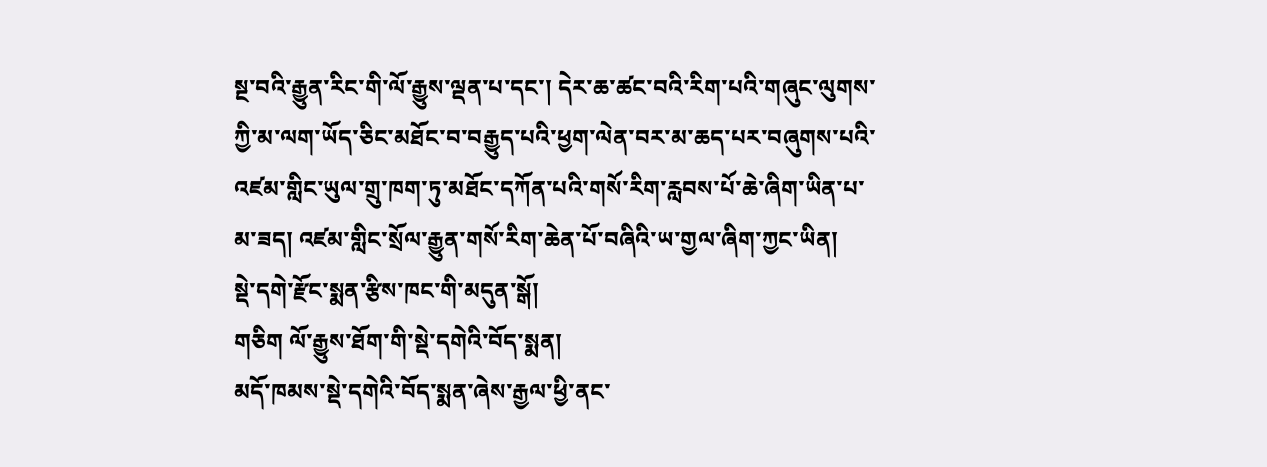སྔ་བའི་རྒྱུན་རིང་གི་ལོ་རྒྱུས་ལྡན་པ་དང་། དེར་ཆ་ཚང་བའི་རིག་པའི་གཞུང་ལུགས་ཀྱི་མ་ལག་ཡོད་ཅིང་མཐོང་བ་བརྒྱུད་པའི་ཕྱག་ལེན་བར་མ་ཆད་པར་བཞུགས་པའི་འཛམ་གླིང་ཡུལ་གྲུ་ཁག་ཏུ་མཐོང་དཀོན་པའི་གསོ་རིག་རླབས་པོ་ཆེ་ཞིག་ཡིན་པ་མ་ཟད། འཛམ་གླིང་སྲོལ་རྒྱུན་གསོ་རིག་ཆེན་པོ་བཞིའི་ཡ་གྱལ་ཞིག་ཀྱང་ཡིན།
སྡེ་དགེ་རྫོང་སྨན་རྩིས་ཁང་གི་མདུན་སྒོ།
གཅིག ལོ་རྒྱུས་ཐོག་གི་སྡེ་དགེའི་བོད་སྨན།
མདོ་ཁམས་སྡེ་དགེའི་བོད་སྨན་ཞེས་རྒྱལ་ཕྱི་ནང་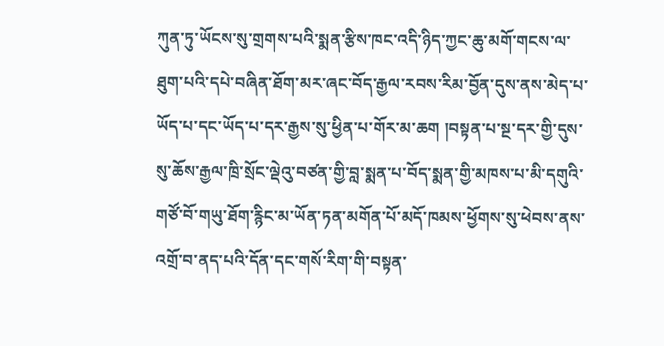ཀུན་ཏུ་ཡོངས་སུ་གྲགས་པའི་སྨན་རྩིས་ཁང་འདི་ཉིད་ཀྱང་ཆུ་མགོ་གངས་ལ་ཐུག་པའི་དཔེ་བཞིན་ཐོག་མར་ཞང་བོད་རྒྱལ་རབས་རིམ་བྱོན་དུས་ནས་མེད་པ་ཡོད་པ་དང་ཡོད་པ་དར་རྒྱས་སུ་ཕྱིན་པ་གོར་མ་ཆག །བསྟན་པ་སྔ་དར་གྱི་དུས་སུ་ཆོས་རྒྱལ་ཁྲི་སྲོང་ལྡེའུ་བཙན་གྱི་བླ་སྨན་པ་བོད་སྨན་གྱི་མཁས་པ་མི་དགུའི་གཙོ་བོ་གཡུ་ཐོག་རྙིང་མ་ཡོན་ཏན་མགོན་པོ་མདོ་ཁམས་ཕྱོགས་སུ་ཕེབས་ནས་འགྲོ་བ་ནད་པའི་དོན་དང་གསོ་རིག་གི་བསྟན་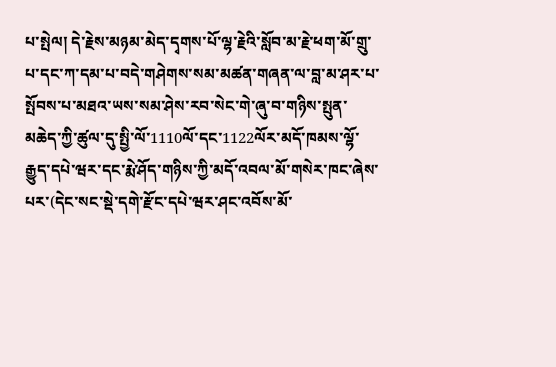པ་སྤེལ། དེ་རྗེས་མཉམ་མེད་དྭགས་པོ་ལྷ་རྗེའི་སློབ་མ་རྗེ་ཕག་མོ་གྲུ་པ་དང་ཀ་དམ་པ་བདེ་གཤེགས་སམ་མཚན་གཞན་ལ་བླ་མ་ཤར་པ་སྤོབས་པ་མཐའ་ཡས་སམ་ཤེས་རབ་སེང་གེ་ཞུ་བ་གཉིས་སྤུན་མཆེད་ཀྱི་ཚུལ་དུ་སྤྱི་ལོ་1110ལོ་དང་1122ལོར་མདོ་ཁམས་ལྷོ་རྒྱུད་དཔེ་ཝར་དང་རྨེ་ཤོད་གཉིས་ཀྱི་མདོ་འབལ་མོ་གསེར་ཁང་ཞེས་པར་(དེང་སང་སྡེ་དགེ་རྫོང་དཔེ་ཝར་ཤང་འབོས་མོ་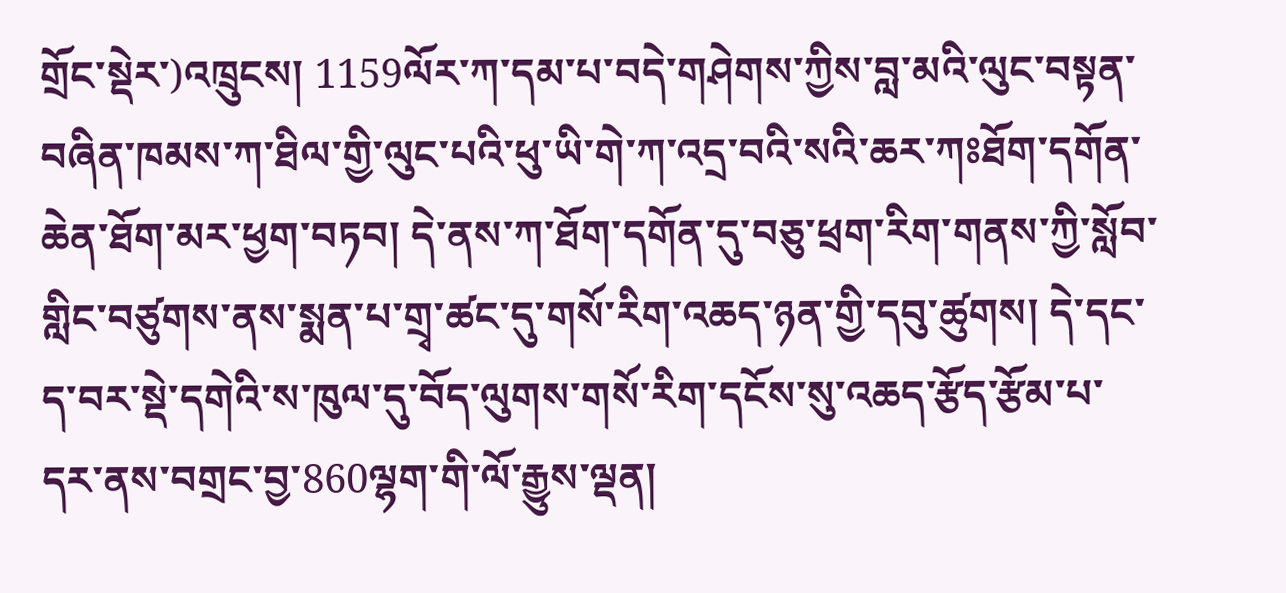གྲོང་སྡེར་)འཁྲུངས། 1159ལོར་ཀ་དམ་པ་བདེ་གཤེགས་ཀྱིས་བླ་མའི་ལུང་བསྟན་བཞིན་ཁམས་ཀ་ཐིལ་གྱི་ལུང་པའི་ཕུ་ཡི་གེ་ཀ་འདྲ་བའི་སའི་ཆར་ཀཿཐོག་དགོན་ཆེན་ཐོག་མར་ཕྱག་བཏབ། དེ་ནས་ཀ་ཐོག་དགོན་དུ་བཅུ་ཕྲག་རིག་གནས་ཀྱི་སློབ་གླིང་བཙུགས་ནས་སྨན་པ་གྲྭ་ཚང་དུ་གསོ་རིག་འཆད་ཉན་གྱི་དབུ་ཚུགས། དེ་དང་ད་བར་སྡེ་དགེའི་ས་ཁུལ་དུ་བོད་ལུགས་གསོ་རིག་དངོས་སུ་འཆད་རྩོད་རྩོམ་པ་དར་ནས་བགྲང་བྱ་860ལྷག་གི་ལོ་རྒྱུས་ལྡན།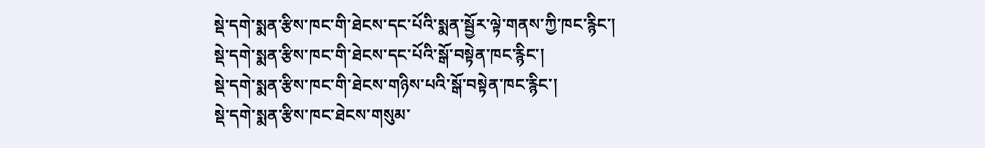སྡེ་དགེ་སྨན་རྩིས་ཁང་གི་ཐེངས་དང་པོའི་སྨན་སྦྱོར་ལྟེ་གནས་ཀྱི་ཁང་རྙིང་།
སྡེ་དགེ་སྨན་རྩིས་ཁང་གི་ཐེངས་དང་པོའི་སྒོ་བསྟེན་ཁང་རྙིང་།
སྡེ་དགེ་སྨན་རྩིས་ཁང་གི་ཐེངས་གཉིས་པའི་སྒོ་བསྟེན་ཁང་རྙིང་།
སྡེ་དགེ་སྨན་རྩིས་ཁང་ཐེངས་གསུམ་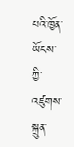པའི་ཁྱོན་ཡོངས་ཀྱི་འཛུགས་སྐྲུན་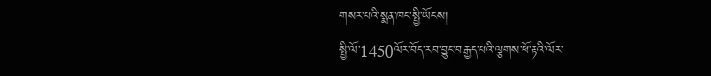གསར་པའི་སྨན་ཁང་སྤྱི་ཡོངས།
སྤྱི་ལོ་1450ལོར་བོད་རབ་བྱུང་བརྒྱད་པའི་ལྕགས་ཕོ་རྟའི་ལོར་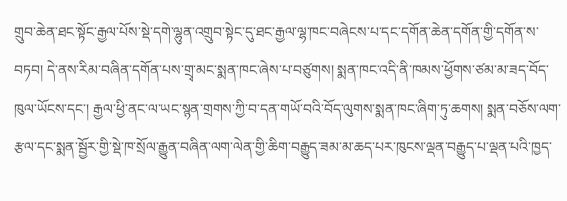གྲུབ་ཆེན་ཐང་སྟོང་རྒྱལ་པོས་སྡེ་དགེ་ལྷུན་འགྲུབ་སྟེང་དུ་ཐང་རྒྱལ་ལྷ་ཁང་བཞེངས་པ་དང་དགོན་ཆེན་དགོན་གྱི་དགོན་ས་བཏབ། དེ་ནས་རིམ་བཞིན་དགོན་པས་གྲྭ་མང་སྨན་ཁང་ཞེས་པ་བཙུགས། སྨན་ཁང་འདི་ནི་ཁམས་ཕྱོགས་ཙམ་མ་ཟད་བོད་ཁུལ་ཡོངས་དང་། རྒྱལ་ཕྱི་ནང་ལ་ཡང་སྙན་གྲགས་ཀྱི་བ་དན་གཡོ་བའི་བོད་ལུགས་སྨན་ཁང་ཞིག་ཏུ་ཆགས། སྨན་བཅོས་ལག་རྩལ་དང་སྨན་སྦྱོར་གྱི་སྡེ་ཁ་སྲོལ་རྒྱུན་བཞིན་ལག་ལེན་གྱི་ཆིག་བརྒྱུད་ཟམ་མ་ཆད་པར་ཁུངས་ལྡན་བརྒྱུད་པ་ལྡན་པའི་ཁྱད་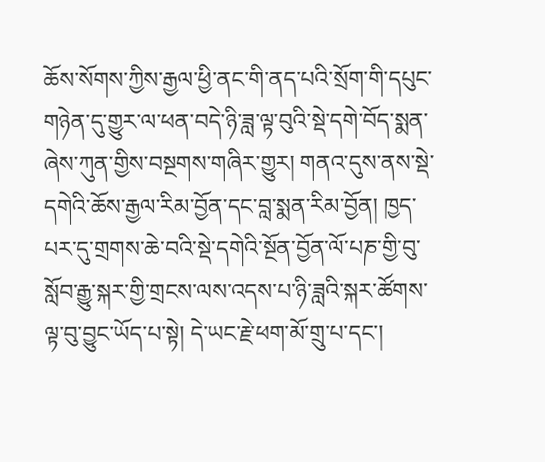ཆོས་སོགས་ཀྱིས་རྒྱལ་ཕྱི་ནང་གི་ནད་པའི་སྲོག་གི་དཔུང་གཉེན་དུ་གྱུར་ལ་ཕན་བདེ་ཉི་ཟླ་ལྟ་བུའི་སྡེ་དགེ་བོད་སྨན་ཞེས་ཀུན་གྱིས་བསྔགས་གཞིར་གྱུར། གནའ་དུས་ནས་སྡེ་དགེའི་ཆོས་རྒྱལ་རིམ་བྱོན་དང་བླ་སྨན་རིམ་བྱོན། ཁྱད་པར་དུ་གྲགས་ཆེ་བའི་སྡེ་དགེའི་སྔོན་བྱོན་ལོ་པཎ་གྱི་བུ་སློབ་རྒྱུ་སྐར་གྱི་གྲངས་ལས་འདས་པ་ཉི་ཟླའི་སྐར་ཚོགས་ལྟ་བུ་བྱུང་ཡོད་པ་སྟེ། དེ་ཡང་རྗེ་ཕག་མོ་གྲུ་པ་དང་།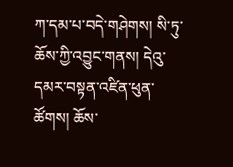ཀ་དམ་པ་བདེ་གཤེགས། སི་ཏུ་ཆོས་ཀྱི་འབྱུང་གནས། དེའུ་དམར་བསྟན་འཛིན་ཕུན་ཚོགས། ཆོས་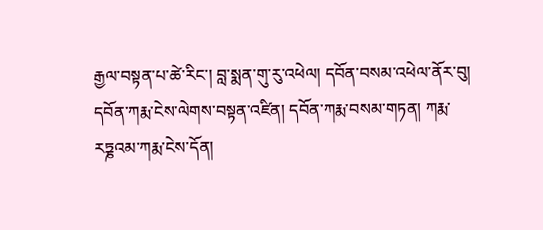རྒྱལ་བསྟན་པ་ཚེ་རིང་། བླ་སྨན་གུ་རུ་འཕེལ། དབོན་བསམ་འཕེལ་ནོར་བུ། དབོན་ཀརྨ་ངེས་ལེགས་བསྟན་འཛིན། དབོན་ཀརྨ་བསམ་གཏན། ཀརྨ་རཏྞའམ་ཀརྨ་ངེས་དོན།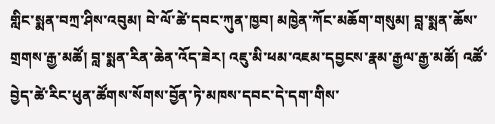གླིང་སྨན་བཀྲ་ཤིས་འབུམ། བེ་ལོ་ཚེ་དབང་ཀུན་ཁྱབ། མཁྱེན་ཀོང་མཆོག་གསུམ། བླ་སྨན་ཆོས་གྲགས་རྒྱ་མཚོ། བླ་སྨན་རིན་ཆེན་འོད་ཟེར། འཇུ་མི་ཕམ་འཇམ་དབྱངས་རྣམ་རྒྱལ་རྒྱ་མཚོ། འཚོ་བྱེད་ཚེ་རིང་ཕུན་ཚོགས་སོགས་བྱོན་ཏེ་མཁས་དབང་དེ་དག་གིས་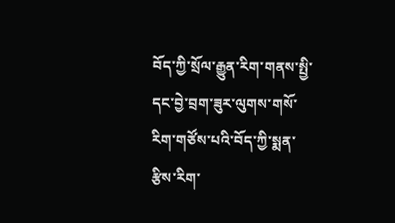བོད་ཀྱི་སྲོལ་རྒྱུན་རིག་གནས་སྤྱི་དང་བྱེ་བྲག་ཟུར་ལུགས་གསོ་རིག་གཙོས་པའི་བོད་ཀྱི་སྨན་རྩིས་རིག་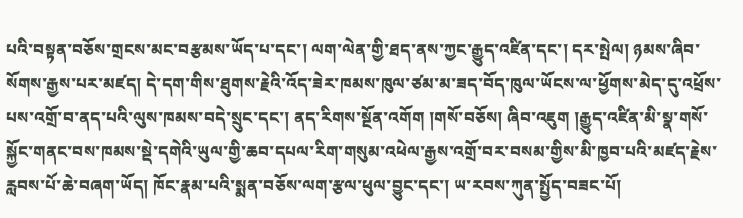པའི་བསྟན་བཅོས་གྲངས་མང་བརྩམས་ཡོད་པ་དང་། ལག་ལེན་གྱི་ཐད་ནས་ཀྱང་རྒྱུད་འཛིན་དང་། དར་སྤེལ། ཉམས་ཞིབ་སོགས་རྒྱས་པར་མཛད། དེ་དག་གིས་ཐུགས་རྗེའི་འོད་ཟེར་ཁམས་ཁུལ་ཙམ་མ་ཟད་བོད་ཁུལ་ཡོངས་ལ་ཕྱོགས་མེད་དུ་འཕྲོས་པས་འགྲོ་བ་ནད་པའི་ལུས་ཁམས་བདེ་སྲུང་དང་། ནད་རིགས་སྔོན་འགོག །གསོ་བཅོས། ཞིབ་འཇུག །རྒྱུད་འཛིན་མི་སྣ་གསོ་སྐྱོང་གནང་བས་ཁམས་སྡེ་དགེའི་ཡུལ་གྱི་ཆབ་དཔལ་རིག་གསུམ་འཕེལ་རྒྱས་འགྲོ་བར་བསམ་གྱིས་མི་ཁྱབ་པའི་མཛད་རྗེས་རླབས་པོ་ཆེ་བཞག་ཡོད། ཁོང་རྣམ་པའི་སྨན་བཅོས་ལག་རྩལ་ཕུལ་བྱུང་དང་། ཡ་རབས་ཀུན་སྤྱོད་བཟང་པོ།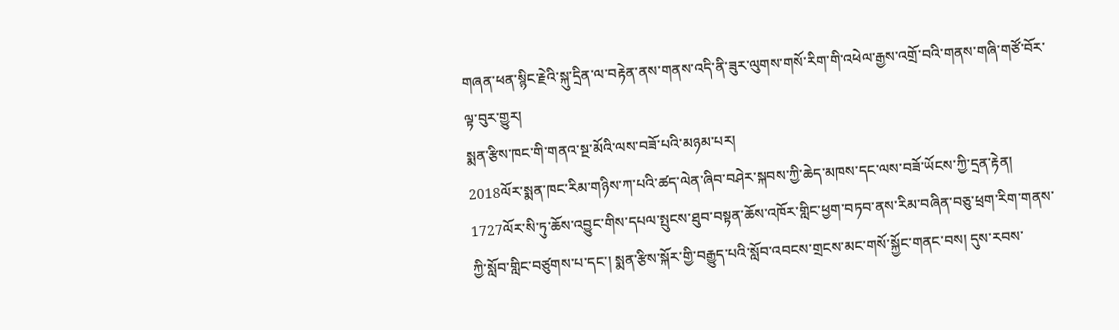གཞན་ཕན་སྙིང་རྗེའི་སྐུ་དྲིན་ལ་བརྟེན་ནས་གནས་འདི་ནི་ཟུར་ལུགས་གསོ་རིག་གི་འཕེལ་རྒྱས་འགྲོ་བའི་གནས་གཞི་གཙོ་བོར་ལྟ་བུར་གྱུར།
སྨན་རྩིས་ཁང་གི་གནའ་སྔ་མོའི་ལས་བཟོ་པའི་མཉམ་པར།
2018ལོར་སྨན་ཁང་རིམ་གཉིས་ཀ་པའི་ཚད་ལེན་ཞིབ་བཤེར་སྐབས་ཀྱི་ཆེད་མཁས་དང་ལས་བཟོ་ཡོངས་ཀྱི་དྲན་རྟེན།
1727ལོར་སི་ཏུ་ཆོས་འབྱུང་གིས་དཔལ་སྤུངས་ཐུབ་བསྟན་ཆོས་འཁོར་གླིང་ཕྱག་བཏབ་ནས་རིམ་བཞིན་བཅུ་ཕྲག་རིག་གནས་ཀྱི་སློབ་གླིང་བཙུགས་པ་དང་། སྨན་རྩིས་སྐོར་གྱི་བརྒྱུད་པའི་སློབ་འབངས་གྲངས་མང་གསོ་སྐྱོང་གནང་བས། དུས་རབས་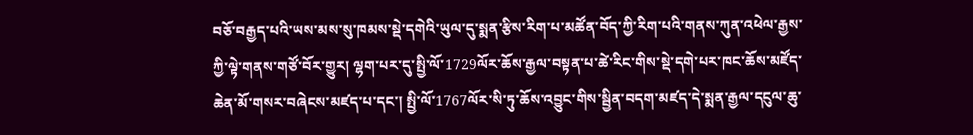བཅོ་བརྒྱད་པའི་ཡས་མས་སུ་ཁམས་སྡེ་དགེའི་ཡུལ་དུ་སྨན་རྩིས་རིག་པ་མཚོན་བོད་ཀྱི་རིག་པའི་གནས་ཀུན་འཕེལ་རྒྱས་ཀྱི་ལྟེ་གནས་གཙོ་བོར་གྱུར། ལྷག་པར་དུ་སྤྱི་ལོ་1729ལོར་ཆོས་རྒྱལ་བསྟན་པ་ཚེ་རིང་གིས་སྡེ་དགེ་པར་ཁང་ཆོས་མཛོད་ཆེན་མོ་གསར་བཞེངས་མཛད་པ་དང་། སྤྱི་ལོ་1767ལོར་སི་ཏུ་ཆོས་འབྱུང་གིས་སྦྱིན་བདག་མཛད་དེ་སྨན་རྒྱལ་དངུལ་ཆུ་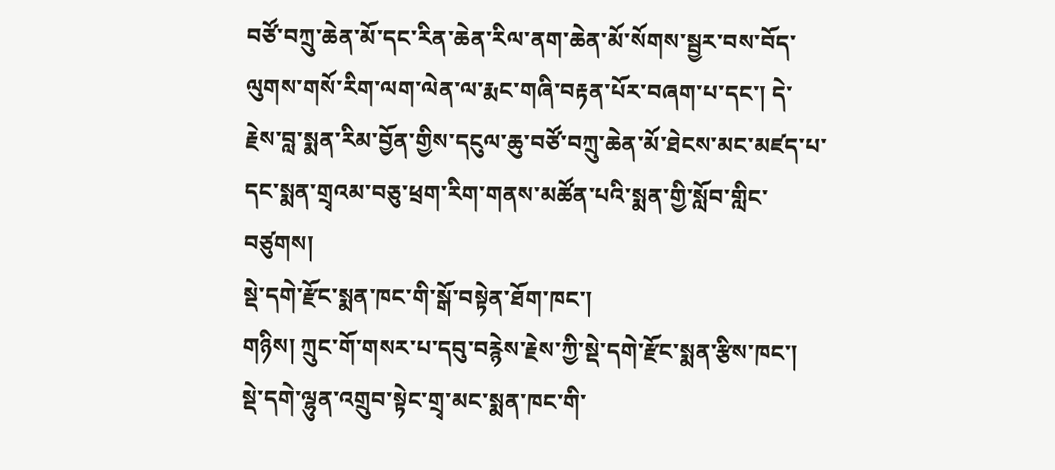བཙོ་བཀྲུ་ཆེན་མོ་དང་རིན་ཆེན་རིལ་ནག་ཆེན་མོ་སོགས་སྦྱར་བས་བོད་ལུགས་གསོ་རིག་ལག་ལེན་ལ་རྨང་གཞི་བརྟན་པོར་བཞག་པ་དང་། དེ་རྗེས་བླ་སྨན་རིམ་བྱོན་གྱིས་དངུལ་ཆུ་བཙོ་བཀྲུ་ཆེན་མོ་ཐེངས་མང་མཛད་པ་དང་སྨན་གྲྭའམ་བཅུ་ཕྲག་རིག་གནས་མཚོན་པའི་སྨན་གྱི་སློབ་གླིང་བཙུགས།
སྡེ་དགེ་རྫོང་སྨན་ཁང་གི་སྒོ་བསྟེན་ཐོག་ཁང་།
གཉིས། ཀྲུང་གོ་གསར་པ་དབུ་བརྙེས་རྗེས་ཀྱི་སྡེ་དགེ་རྫོང་སྨན་རྩིས་ཁང་།
སྡེ་དགེ་ལྷུན་འགྲུབ་སྟེང་གྲྭ་མང་སྨན་ཁང་གི་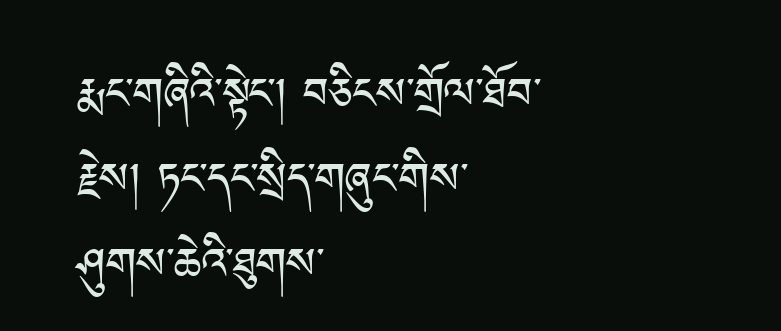རྨང་གཞིའི་སྟེང་། བཅིངས་གྲོལ་ཐོབ་རྗེས། ཏང་དང་སྲིད་གཞུང་གིས་ཤུགས་ཆེའི་ཐུགས་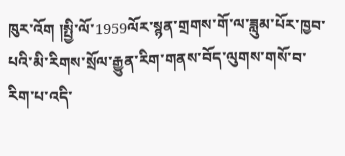ཁུར་འོག །སྤྱི་ལོ་1959ལོར་སྙན་གྲགས་གོ་ལ་ཟླུམ་པོར་ཁྱབ་པའི་མི་རིགས་སྲོལ་རྒྱུན་རིག་གནས་བོད་ལུགས་གསོ་བ་རིག་པ་འདི་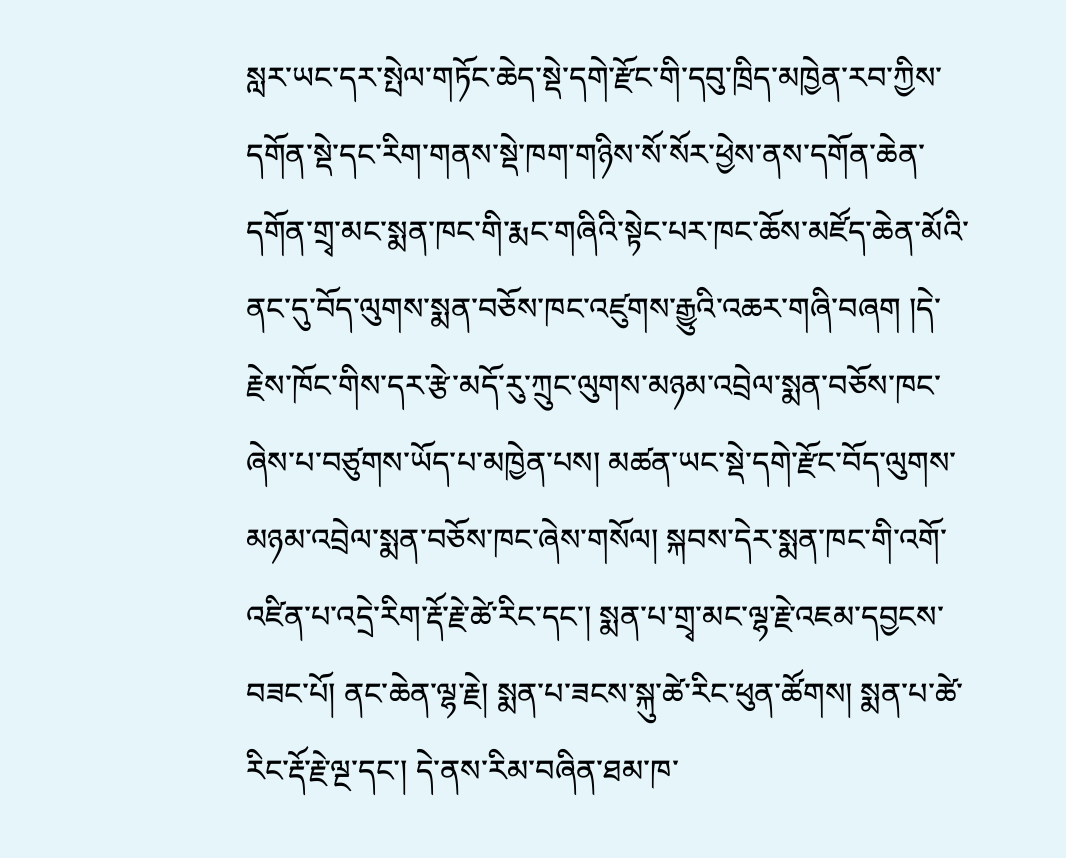སླར་ཡང་དར་སྤེལ་གཏོང་ཆེད་སྡེ་དགེ་རྫོང་གི་དབུ་ཁྲིད་མཁྱེན་རབ་ཀྱིས་དགོན་སྡེ་དང་རིག་གནས་སྡེ་ཁག་གཉིས་སོ་སོར་ཕྱེས་ནས་དགོན་ཆེན་དགོན་གྲྭ་མང་སྨན་ཁང་གི་རྨང་གཞིའི་སྟེང་པར་ཁང་ཆོས་མཛོད་ཆེན་མོའི་ནང་དུ་བོད་ལུགས་སྨན་བཅོས་ཁང་འཛུགས་རྒྱུའི་འཆར་གཞི་བཞག །དེ་རྗེས་ཁོང་གིས་དར་རྩེ་མདོ་རུ་ཀྲུང་ལུགས་མཉམ་འབྲེལ་སྨན་བཅོས་ཁང་ཞེས་པ་བཙུགས་ཡོད་པ་མཁྱེན་པས། མཚན་ཡང་སྡེ་དགེ་རྫོང་བོད་ལུགས་མཉམ་འབྲེལ་སྨན་བཅོས་ཁང་ཞེས་གསོལ། སྐབས་དེར་སྨན་ཁང་གི་འགོ་འཛིན་པ་འདྲེ་རིག་རྡོ་རྗེ་ཚེ་རིང་དང་། སྨན་པ་གྲྭ་མང་ལྷ་རྗེ་འཇམ་དབྱངས་བཟང་པོ། ནང་ཆེན་ལྷ་རྗེ། སྨན་པ་ཟངས་སྐུ་ཚེ་རིང་ཕུན་ཚོགས། སྨན་པ་ཚེ་རིང་རྡོ་རྗེ་ལྔ་དང་། དེ་ནས་རིམ་བཞིན་ཐམ་ཁ་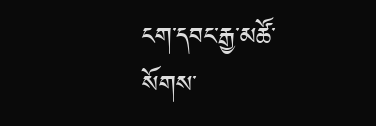ངག་དབང་རྒྱ་མཚོ་སོགས་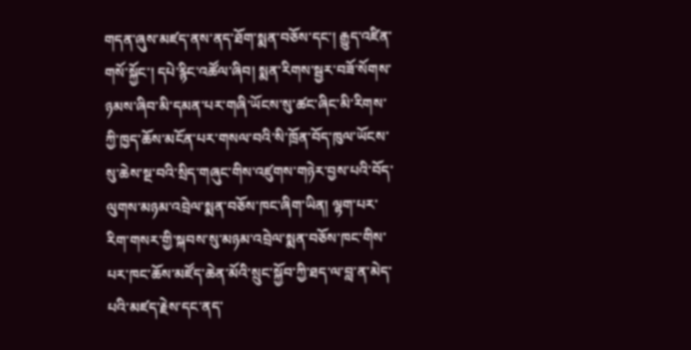གདན་ཞུས་མཛད་ནས་ནད་ཐོག་སྨན་བཅོས་དང་། རྒྱུད་འཛིན་གསོ་སྐྱོང་། དཔེ་རྙིང་འཚོལ་ཞིབ། སྨན་རིགས་སྦྱར་བཟོ་སོགས་ཉམས་ཞིབ་མི་དམན་པར་གཞི་ཡོངས་སུ་ཚང་ཞིང་མི་རིགས་ཀྱི་ཁྱད་ཆོས་མངོན་པར་གསལ་བའི་སི་ཁྲོན་བོད་ཁུལ་ཡོངས་སུ་ཆེས་སྔ་བའི་སྲིད་གཞུང་གིས་འཛུགས་གཉེར་བྱས་པའི་བོད་ལུགས་མཉམ་འབྲེལ་སྨན་བཅོས་ཁང་ཞིག་ཡིན། ལྷག་པར་རིག་གསར་གྱི་སྐབས་སུ་མཉམ་འབྲེལ་སྨན་བཅོས་ཁང་གིས་པར་ཁང་ཆོས་མཛོད་ཆེན་མོའི་སྲུང་སྐྱོབ་ཀྱི་ཐད་ལ་བླ་ན་མེད་པའི་མཛད་རྗེས་དང་ནད་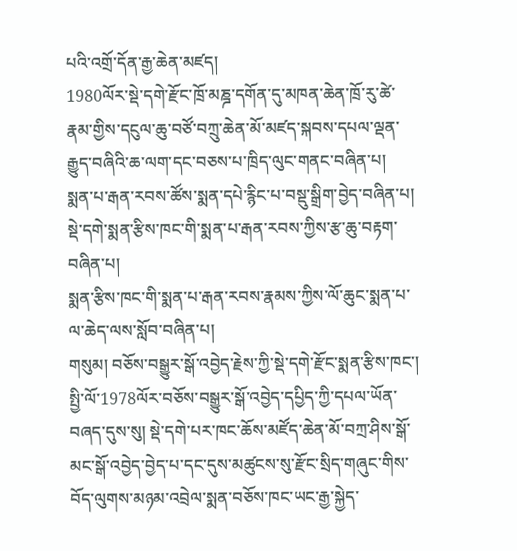པའི་འགྲོ་དོན་རྒྱ་ཆེན་མཛད།
1980ལོར་སྡེ་དགེ་རྫོང་ཁྲོ་མཎྜ་དགོན་དུ་མཁན་ཆེན་ཁྲོ་རུ་ཚེ་རྣམ་གྱིས་དངུལ་ཆུ་བཙོ་བཀྲུ་ཆེན་མོ་མཛད་སྐབས་དཔལ་ལྡན་རྒྱུད་བཞིའི་ཆ་ལག་དང་བཅས་པ་ཁྲིད་ལུང་གནང་བཞིན་པ།
སྨན་པ་རྒན་རབས་ཚོས་སྨན་དཔེ་རྙིང་པ་བསྡུ་སྒྲིག་བྱེད་བཞིན་པ།
སྡེ་དགེ་སྨན་རྩིས་ཁང་གི་སྨན་པ་རྒན་རབས་ཀྱིས་རྩ་ཆུ་བརྟག་བཞིན་པ།
སྨན་རྩིས་ཁང་གི་སྨན་པ་རྒན་རབས་རྣམས་ཀྱིས་ལོ་ཆུང་སྨན་པ་ལ་ཆེད་ལས་སློབ་བཞིན་པ།
གསུམ། བཅོས་བསྒྱུར་སྒོ་འབྱེད་རྗེས་ཀྱི་སྡེ་དགེ་རྫོང་སྨན་རྩིས་ཁང་།
སྤྱི་ལོ་1978ལོར་བཅོས་བསྒྱུར་སྒོ་འབྱེད་དཔྱིད་ཀྱི་དཔལ་ཡོན་བཞད་དུས་སུ། སྡེ་དགེ་པར་ཁང་ཆོས་མཛོད་ཆེན་མོ་བཀྲ་ཤིས་སྒོ་མང་སྒོ་འབྱེད་བྱེད་པ་དང་དུས་མཚུངས་སུ་རྫོང་སྲིད་གཞུང་གིས་བོད་ལུགས་མཉམ་འབྲེལ་སྨན་བཅོས་ཁང་ཡང་རྒྱ་སྐྱེད་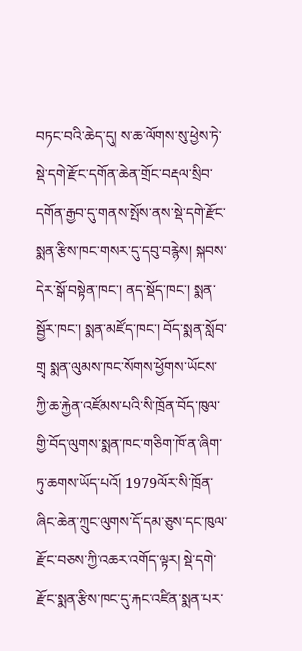བཏང་བའི་ཆེད་དུ། ས་ཆ་ལོགས་སུ་ཕྱེས་ཏེ་སྡེ་དགེ་རྫོང་དགོན་ཆེན་གྲོང་བརྡལ་སྲིབ་དགོན་རྒྱབ་དུ་གནས་སྤོས་ནས་སྡེ་དགེ་རྫོང་སྨན་རྩིས་ཁང་གསར་དུ་དབུ་བརྙེས། སྐབས་དེར་སྒོ་བསྟེན་ཁང་། ནད་སྡོད་ཁང་། སྨན་སྦྱོར་ཁང་། སྨན་མཛོད་ཁང་། བོད་སྨན་སློབ་གྲྭ སྨན་ལུམས་ཁང་སོགས་ཕྱོགས་ཡོངས་ཀྱི་ཆ་རྐྱེན་འཛོམས་པའི་སི་ཁྲོན་བོད་ཁུལ་གྱི་བོད་ལུགས་སྨན་ཁང་གཅིག་ཁོ་ན་ཞིག་ཏུ་ཆགས་ཡོད་པའོ། 1979ལོར་སི་ཁྲོན་ཞིང་ཆེན་ཀྲུང་ལུགས་དོ་དམ་ཅུས་དང་ཁུལ་རྫོང་བཅས་ཀྱི་འཆར་འགོད་ལྟར། སྡེ་དགེ་རྫོང་སྨན་རྩིས་ཁང་དུ་རྐང་འཛིན་སྨན་པར་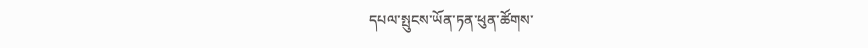དཔལ་སྤུངས་ཡོན་ཏན་ཕུན་ཚོགས་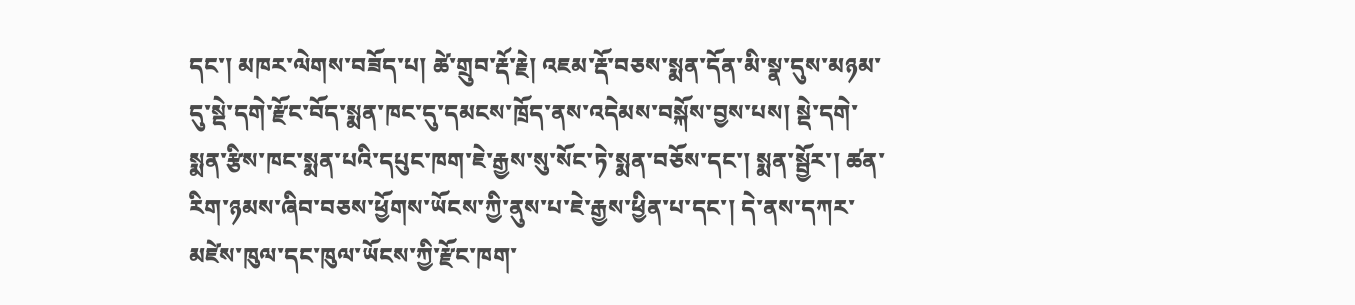དང་། མཁར་ལེགས་བཟོད་པ། ཚེ་གྲུབ་རྡོ་རྗེ། འཇམ་རྡོ་བཅས་སྨན་དོན་མི་སྣ་དུས་མཉམ་དུ་སྡེ་དགེ་རྫོང་བོད་སྨན་ཁང་དུ་དམངས་ཁྲོད་ནས་འདེམས་བསྐོས་བྱས་པས། སྡེ་དགེ་སྨན་རྩིས་ཁང་སྨན་པའི་དཔུང་ཁག་ཇེ་རྒྱས་སུ་སོང་ཏེ་སྨན་བཅོས་དང་། སྨན་སྦྱོར་། ཚན་རིག་ཉམས་ཞིབ་བཅས་ཕྱོགས་ཡོངས་ཀྱི་ནུས་པ་ཇེ་རྒྱས་ཕྱིན་པ་དང་། དེ་ནས་དཀར་མཛེས་ཁུལ་དང་ཁུལ་ཡོངས་ཀྱི་རྫོང་ཁག་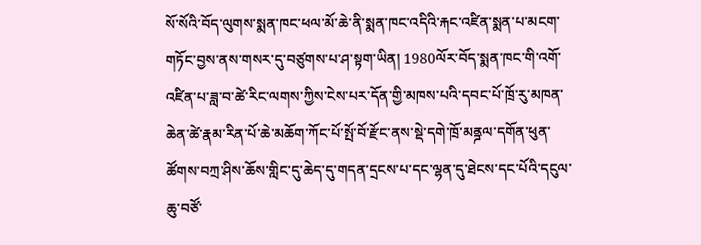སོ་སོའི་བོད་ལུགས་སྨན་ཁང་ཕལ་མོ་ཆེ་ནི་སྨན་ཁང་འདིའི་རྐང་འཛིན་སྨན་པ་མངག་གཏོང་བྱས་ནས་གསར་དུ་བཙུགས་པ་ཤ་སྟག་ཡིན། 1980ལོར་བོད་སྨན་ཁང་གི་འགོ་འཛིན་པ་ཟླ་བ་ཚེ་རིང་ལགས་ཀྱིས་ངེས་པར་དོན་གྱི་མཁས་པའི་དབང་པོ་ཁྲོ་རུ་མཁན་ཆེན་ཚེ་རྣམ་རིན་པོ་ཆེ་མཆོག་ཀོང་པོ་སྤོ་བོ་རྫོང་ནས་སྡེ་དགེ་ཁྲོ་མནྜལ་དགོན་ཕུན་ཚོགས་བཀྲ་ཤིས་ཆོས་གླིང་དུ་ཆེད་དུ་གདན་དྲངས་པ་དང་ལྷན་དུ་ཐེངས་དང་པོའི་དངུལ་ཆུ་བཙོ་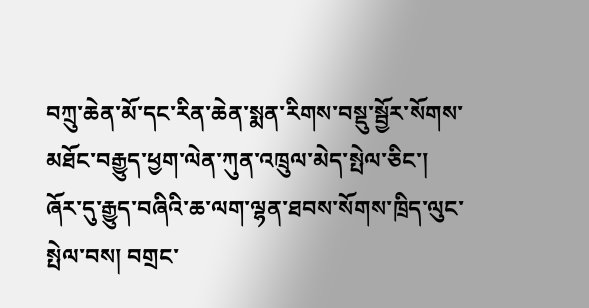བཀྲུ་ཆེན་མོ་དང་རིན་ཆེན་སྨན་རིགས་བསྡུ་སྦྱོར་སོགས་མཐོང་བརྒྱུད་ཕྱག་ལེན་ཀུན་འཁྲུལ་མེད་སྤེལ་ཅིང་། ཞོར་དུ་རྒྱུད་བཞིའི་ཆ་ལག་ལྷན་ཐབས་སོགས་ཁྲིད་ལུང་སྤེལ་བས། བགྲང་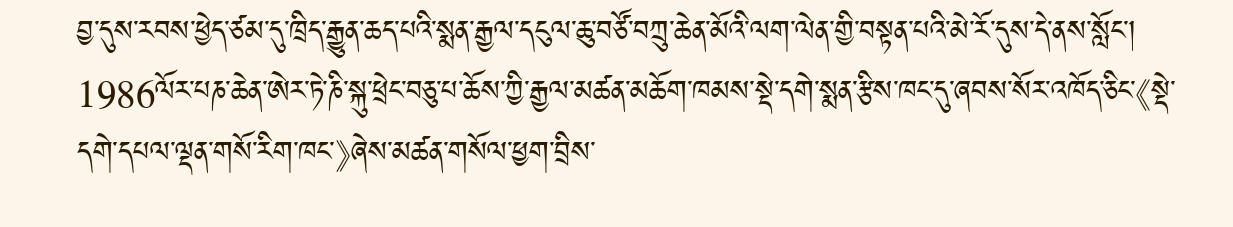བྱ་དུས་རབས་ཕྱེད་ཙམ་དུ་ཁྲིད་རྒྱུན་ཆད་པའི་སྨན་རྒྱལ་དངུལ་ཆུ་བཙོ་བཀྲུ་ཆེན་མོའི་ལག་ལེན་གྱི་བསྟན་པའི་མེ་རོ་དུས་དེ་ནས་སློང་། 1986ལོར་པཎ་ཆེན་ཨེར་ཏེ་ཎི་སྐུ་ཕྲེང་བཅུ་པ་ཆོས་ཀྱི་རྒྱལ་མཚན་མཆོག་ཁམས་སྡེ་དགེ་སྨན་རྩིས་ཁང་དུ་ཞབས་སོར་འཁོད་ཅིང་《སྡེ་དགེ་དཔལ་ལྡན་གསོ་རིག་ཁང་》ཞེས་མཚན་གསོལ་ཕྱག་བྲིས་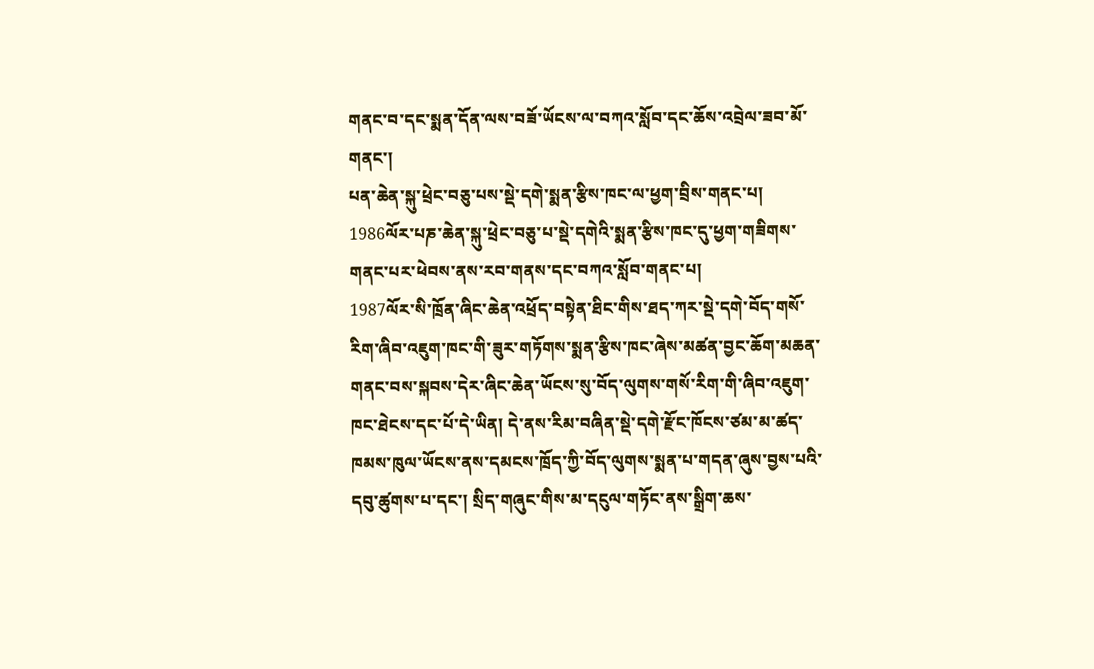གནང་བ་དང་སྨན་དོན་ལས་བཟོ་ཡོངས་ལ་བཀའ་སློབ་དང་ཆོས་འབྲེལ་ཟབ་མོ་གནང་།
པན་ཆེན་སྐུ་ཕྲེང་བཅུ་པས་སྡེ་དགེ་སྨན་རྩིས་ཁང་ལ་ཕྱག་བྲིས་གནང་པ།
1986ལོར་པཎ་ཆེན་སྐུ་ཕྲེང་བཅུ་པ་སྡེ་དགེའི་སྨན་རྩིས་ཁང་དུ་ཕྱག་གཟིགས་གནང་པར་ཕེབས་ནས་རབ་གནས་དང་བཀའ་སློབ་གནང་པ།
1987ལོར་སི་ཁྲོན་ཞིང་ཆེན་འཕྲོད་བསྟེན་ཐིང་གིས་ཐད་ཀར་སྡེ་དགེ་བོད་གསོ་རིག་ཞིབ་འཇུག་ཁང་གི་ཟུར་གཏོགས་སྨན་རྩིས་ཁང་ཞེས་མཚན་བྱང་ཆོག་མཆན་གནང་བས་སྐབས་དེར་ཞིང་ཆེན་ཡོངས་སུ་བོད་ལུགས་གསོ་རིག་གི་ཞིབ་འཇུག་ཁང་ཐེངས་དང་པོ་དེ་ཡིན། དེ་ནས་རིམ་བཞིན་སྡེ་དགེ་རྫོང་ཁོངས་ཙམ་མ་ཚད་ཁམས་ཁུལ་ཡོངས་ནས་དམངས་ཁྲོད་ཀྱི་བོད་ལུགས་སྨན་པ་གདན་ཞུས་བྱས་པའི་དབུ་ཚུགས་པ་དང་། སྲིད་གཞུང་གིས་མ་དངུལ་གཏོང་ནས་སྒྲིག་ཆས་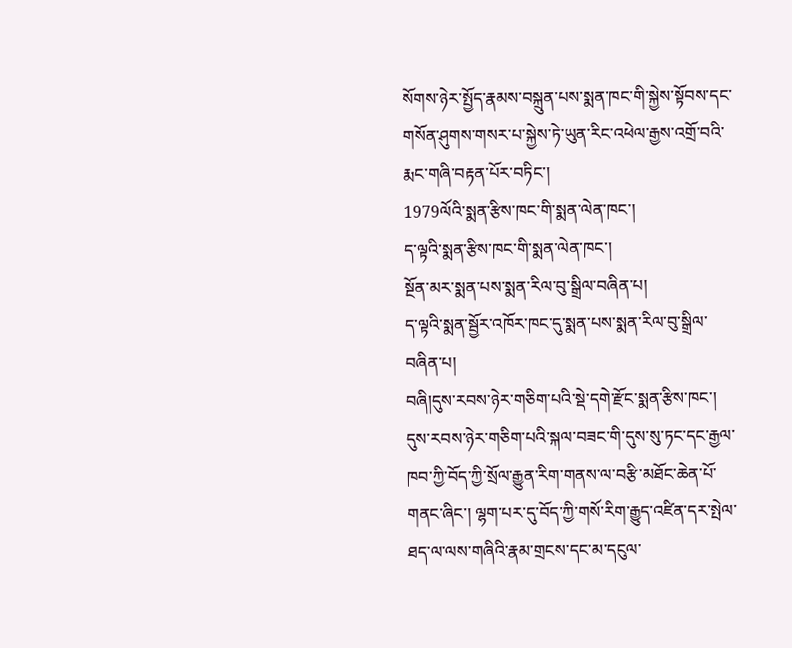སོགས་ཉེར་སྤྱོད་རྣམས་བསྐྲུན་པས་སྨན་ཁང་གི་སྐྱེས་སྟོབས་དང་གསོན་ཤུགས་གསར་པ་སྐྱེས་ཏེ་ཡུན་རིང་འཕེལ་རྒྱས་འགྲོ་བའི་རྨང་གཞི་བརྟན་པོར་བཏིང་།
1979ལོའི་སྨན་རྩིས་ཁང་གི་སྨན་ལེན་ཁང་།
ད་ལྟའི་སྨན་རྩིས་ཁང་གི་སྨན་ལེན་ཁང་།
སྔོན་མར་སྨན་པས་སྨན་རིལ་བུ་སྒྲིལ་བཞིན་པ།
ད་ལྟའི་སྨན་སྦྱོར་འཁོར་ཁང་དུ་སྨན་པས་སྨན་རིལ་བུ་སྒྲིལ་བཞིན་པ།
བཞི།དུས་རབས་ཉེར་གཅིག་པའི་སྡེ་དགེ་རྫོང་སྨན་རྩིས་ཁང་།
དུས་རབས་ཉེར་གཅིག་པའི་སྐལ་བཟང་གི་དུས་སུ་ཏང་དང་རྒྱལ་ཁབ་ཀྱི་བོད་ཀྱི་སྲོལ་རྒྱུན་རིག་གནས་ལ་བརྩི་མཐོང་ཆེན་པོ་གནང་ཞིང་། ལྷག་པར་དུ་བོད་ཀྱི་གསོ་རིག་རྒྱུད་འཛིན་དར་སྤེལ་ཐད་ལ་ལས་གཞིའི་རྣམ་གྲངས་དང་མ་དངུལ་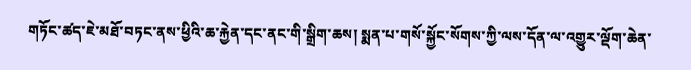གཏོང་ཚད་ཇེ་མཐོ་བཏང་ནས་ཕྱིའི་ཆ་རྐྱེན་དང་ནང་གི་སྒྲིག་ཆས། སྨན་པ་གསོ་སྐྱོང་སོགས་ཀྱི་ལས་དོན་ལ་འགྱུར་ལྡོག་ཆེན་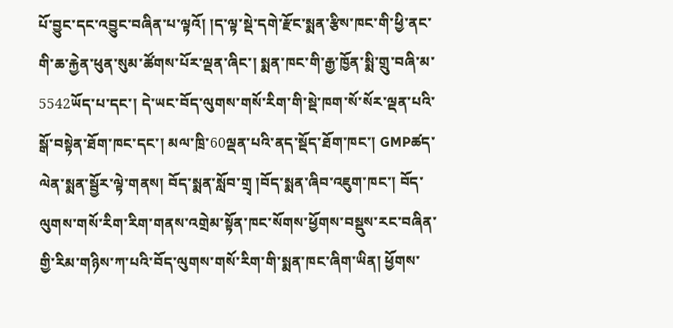པོ་བྱུང་དང་འབྱུང་བཞིན་པ་ལྟའོ། །ད་ལྟ་སྡེ་དགེ་རྫོང་སྨན་རྩིས་ཁང་གི་ཕྱི་ནང་གི་ཆ་རྐྱེན་ཕུན་སུམ་ཚོགས་པོར་ལྡན་ཞིང་། སྨན་ཁང་གི་རྒྱ་ཁྱོན་སྨི་གྲུ་བཞི་མ་5542ཡོད་པ་དང་། དེ་ཡང་བོད་ལུགས་གསོ་རིག་གི་སྡེ་ཁག་སོ་སོར་ལྡན་པའི་སྒོ་བསྟེན་ཐོག་ཁང་དང་། མལ་ཁྲི་60ལྡན་པའི་ནད་སྡོད་ཐོག་ཁང་། GMPཚད་ལེན་སྨན་སྦྱོར་ལྟེ་གནས། བོད་སྨན་སློབ་གྲྭ །བོད་སྨན་ཞིབ་འཇུག་ཁང་། བོད་ལུགས་གསོ་རིག་རིག་གནས་འགྲེམ་སྟོན་ཁང་སོགས་ཕྱོགས་བསྡུས་རང་བཞིན་གྱི་རིམ་གཉིས་ཀ་པའི་བོད་ལུགས་གསོ་རིག་གི་སྨན་ཁང་ཞིག་ཡིན། ཕྱོགས་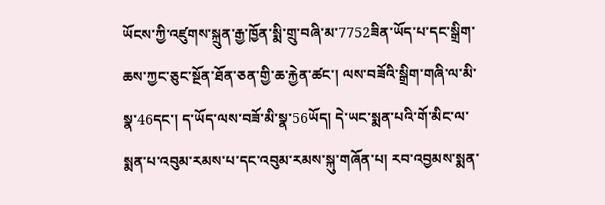ཡོངས་ཀྱི་འཛུགས་སྐྲུན་རྒྱ་ཁྱོན་སྨི་གྲུ་བཞི་མ་7752ཟིན་ཡོད་པ་དང་སྒྲིག་ཆས་ཀྱང་ཅུང་སྔོན་ཐོན་ཅན་གྱི་ཆ་རྐྱེན་ཚང་། ལས་བཟོའི་སྒྲིག་གཞི་ལ་མི་སྣ་46དང་། ད་ཡོད་ལས་བཟོ་མི་སྣ་56ཡོད། དེ་ཡང་སྨན་པའི་གོ་མིང་ལ་སྨན་པ་འབུམ་རམས་པ་དང་འབུམ་རམས་སྐུ་གཞོན་པ། རབ་འབྱམས་སྨན་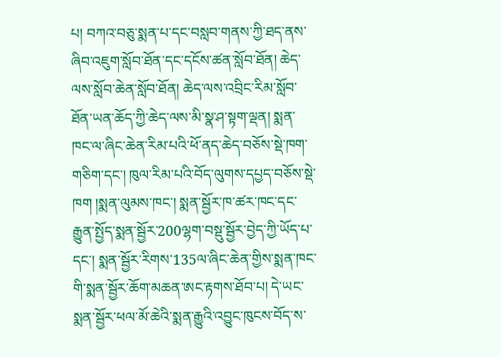པ། བཀའ་བཅུ་སྨན་པ་དང་བསླབ་གནས་ཀྱི་ཐད་ནས་ཞིབ་འཇུག་སློབ་ཐོན་དང་དངོས་ཚན་སློབ་ཐོན། ཆེད་ལས་སློབ་ཆེན་སློབ་ཐོན། ཆེད་ལས་འབྲིང་རིམ་སློབ་ཐོན་ཡན་ཆོད་ཀྱི་ཆེད་ལས་མི་སྣ་ཤ་སྟག་ལྡན། སྨན་ཁང་ལ་ཞིང་ཆེན་རིམ་པའི་ཕོ་ནད་ཆེད་བཅོས་སྡེ་ཁག་གཅིག་དང་། ཁུལ་རིམ་པའི་བོད་ལུགས་དཔྱད་བཅོས་སྡེ་ཁག །སྨན་ལུམས་ཁང་། སྨན་སྦྱོར་ཁ་ཚར་ཁང་དང་རྒྱུན་སྤྱོད་སྨན་སྦྱོར་200ལྷག་བསྡུ་སྦྱོར་བྱེད་ཀྱི་ཡོད་པ་དང་། སྨན་སྦྱོར་རིགས་135ལ་ཞིང་ཆེན་གྱིས་སྨན་ཁང་གི་སྨན་སྦྱོར་ཆོག་མཆན་ཨང་རྟགས་ཐོབ་པ། དེ་ཡང་སྨན་སྦྱོར་ཕལ་མོ་ཆེའི་སྨན་རྒྱུའི་འབྱུང་ཁུངས་བོད་ས་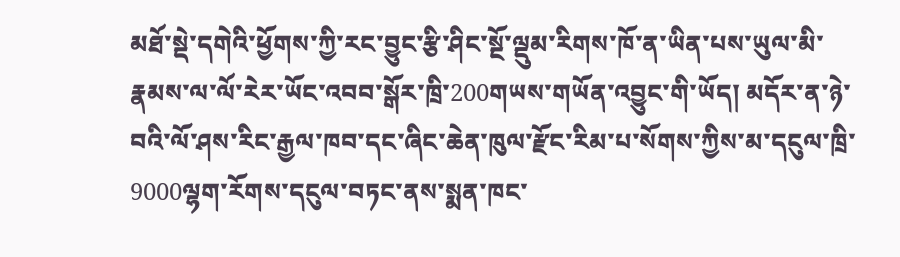མཐོ་སྡེ་དགེའི་ཕྱོགས་ཀྱི་རང་བྱུང་རྩི་ཤིང་སྔོ་ལྡུམ་རིགས་ཁོ་ན་ཡིན་པས་ཡུལ་མི་རྣམས་ལ་ལོ་རེར་ཡོང་འབབ་སྒོར་ཁྲི་200གཡས་གཡོན་འབྱུང་གི་ཡོད། མདོར་ན་ཉེ་བའི་ལོ་ཤས་རིང་རྒྱལ་ཁབ་དང་ཞིང་ཆེན་ཁུལ་རྫོང་རིམ་པ་སོགས་ཀྱིས་མ་དངུལ་ཁྲི་9000ལྷག་རོགས་དངུལ་བཏང་ནས་སྨན་ཁང་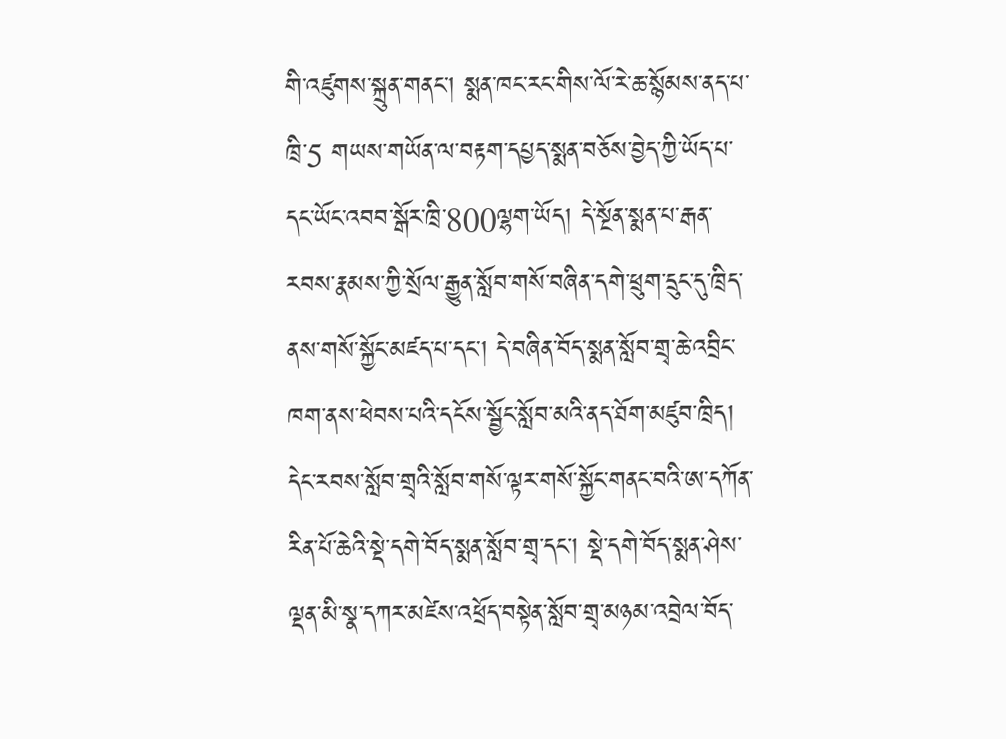གི་འཛུགས་སྐྲུན་གནང་། སྨན་ཁང་རང་གིས་ལོ་རེ་ཆ་སྙོམས་ནད་པ་ཁྲི་5 གཡས་གཡོན་ལ་བརྟག་དཔྱད་སྨན་བཅོས་བྱེད་ཀྱི་ཡོད་པ་དང་ཡོང་འབབ་སྒོར་ཁྲི་800ལྷག་ཡོད། དེ་སྔོན་སྨན་པ་རྒན་རབས་རྣམས་ཀྱི་སྲོལ་རྒྱུན་སློབ་གསོ་བཞིན་དགེ་ཕྲུག་དྲུང་དུ་ཁྲིད་ནས་གསོ་སྐྱོང་མཛད་པ་དང་། དེ་བཞིན་བོད་སྨན་སློབ་གྲྭ་ཆེ་འབྲིང་ཁག་ནས་ཕེབས་པའི་དངོས་སྦྱོང་སློབ་མའི་ནད་ཐོག་མཛུབ་ཁྲིད། དེང་རབས་སློབ་གྲྭའི་སློབ་གསོ་ལྟར་གསོ་སྐྱོང་གནང་བའི་ཨ་དཀོན་རིན་པོ་ཆེའི་སྡེ་དགེ་བོད་སྨན་སློབ་གྲྭ་དང་། སྡེ་དགེ་བོད་སྨན་ཤེས་ལྡན་མི་སྣ་དཀར་མཛེས་འཕྲོད་བསྟེན་སློབ་གྲྭ་མཉམ་འབྲེལ་བོད་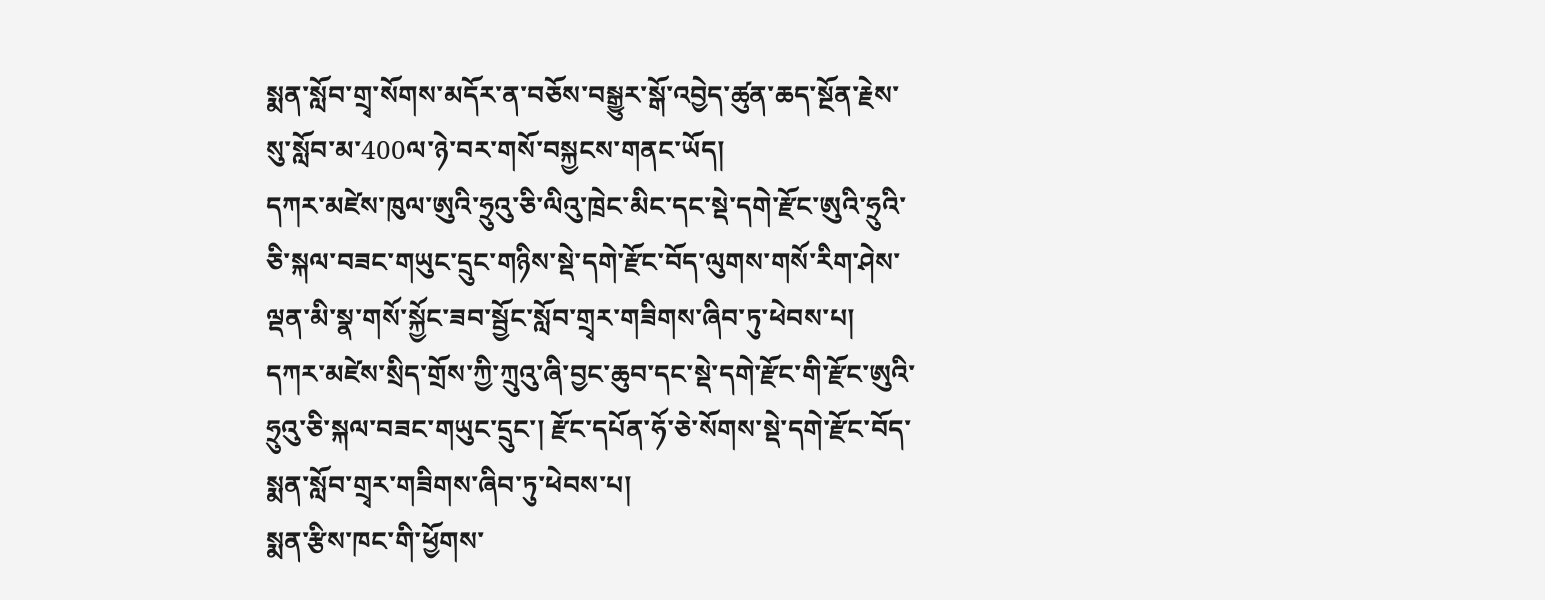སྨན་སློབ་གྲྭ་སོགས་མདོར་ན་བཅོས་བསྒྱུར་སྒོ་འབྱེད་ཚུན་ཆད་སྔོན་རྗེས་སུ་སློབ་མ་400ལ་ཉེ་བར་གསོ་བསྐྱངས་གནང་ཡོད།
དཀར་མཛེས་ཁུལ་ཨུའི་ཧྲུའུ་ཅི་ལིའུ་ཁྲེང་མིང་དང་སྡེ་དགེ་རྫོང་ཨུའི་ཧྲུའི་ཅི་སྐལ་བཟང་གཡུང་དྲུང་གཉིས་སྡེ་དགེ་རྫོང་བོད་ལུགས་གསོ་རིག་ཤེས་ལྡན་མི་སྣ་གསོ་སྐྱོང་ཟབ་སྦྱོང་སློབ་གྲྭར་གཟིགས་ཞིབ་ཏུ་ཕེབས་པ།
དཀར་མཛེས་སྲིད་གྲོས་ཀྱི་ཀྲུའུ་ཞི་བྱང་ཆུབ་དང་སྡེ་དགེ་རྫོང་གི་རྫོང་ཨུའི་ཧྲུའུ་ཅི་སྐལ་བཟང་གཡུང་དྲུང་། རྫོང་དཔོན་ཧོ་ཅེ་སོགས་སྡེ་དགེ་རྫོང་བོད་སྨན་སློབ་གྲྭར་གཟིགས་ཞིབ་ཏུ་ཕེབས་པ།
སྨན་རྩིས་ཁང་གི་ཕྱོགས་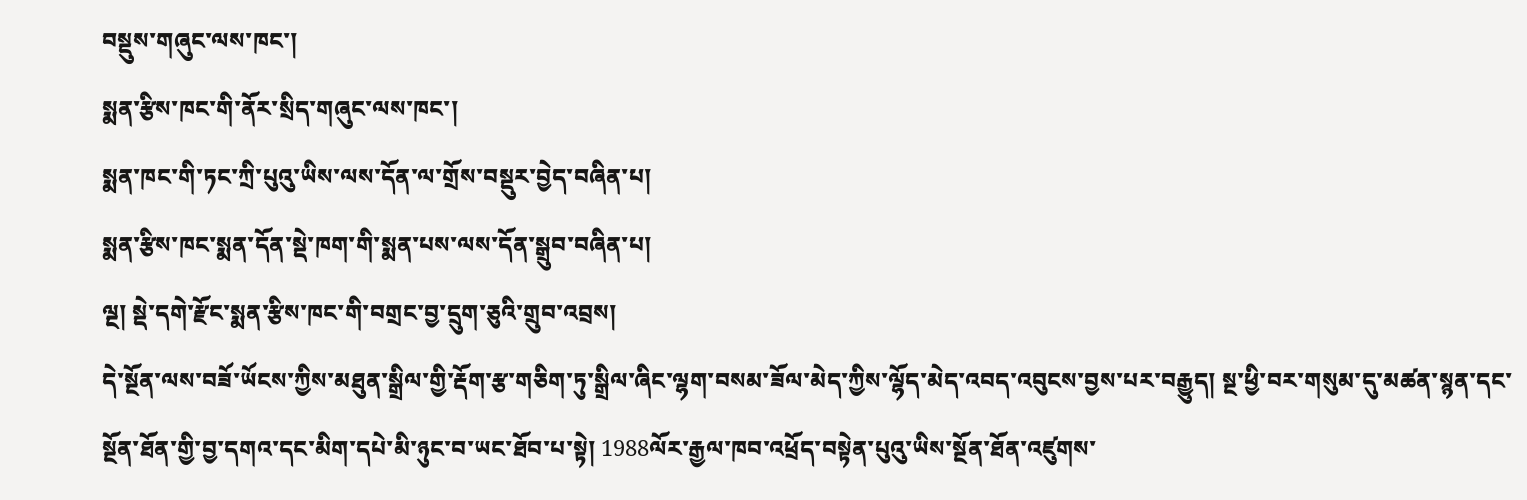བསྡུས་གཞུང་ལས་ཁང་།
སྨན་རྩིས་ཁང་གི་ནོར་སྲིད་གཞུང་ལས་ཁང་།
སྨན་ཁང་གི་ཏང་ཀྲི་པུའུ་ཡིས་ལས་དོན་ལ་གྲོས་བསྡུར་བྱེད་བཞིན་པ།
སྨན་རྩིས་ཁང་སྨན་དོན་སྡེ་ཁག་གི་སྨན་པས་ལས་དོན་སྒྲུབ་བཞིན་པ།
ལྔ། སྡེ་དགེ་རྫོང་སྨན་རྩིས་ཁང་གི་བགྲང་བྱ་དྲུག་ཅུའི་གྲུབ་འབྲས།
དེ་སྔོན་ལས་བཟོ་ཡོངས་ཀྱིས་མཐུན་སྒྲིལ་གྱི་རྡོག་རྩ་གཅིག་ཏུ་སྒྲིལ་ཞིང་ལྷག་བསམ་ཟོལ་མེད་ཀྱིས་ལྷོད་མེད་འབད་འབུངས་བྱས་པར་བརྒྱུད། སྔ་ཕྱི་བར་གསུམ་དུ་མཚན་སྙན་དང་སྔོན་ཐོན་གྱི་བྱ་དགའ་དང་མིག་དཔེ་མི་ཉུང་བ་ཡང་ཐོབ་པ་སྟེ། 1988ལོར་རྒྱལ་ཁབ་འཕྲོད་བསྟེན་པུའུ་ཡིས་སྔོན་ཐོན་འཛུགས་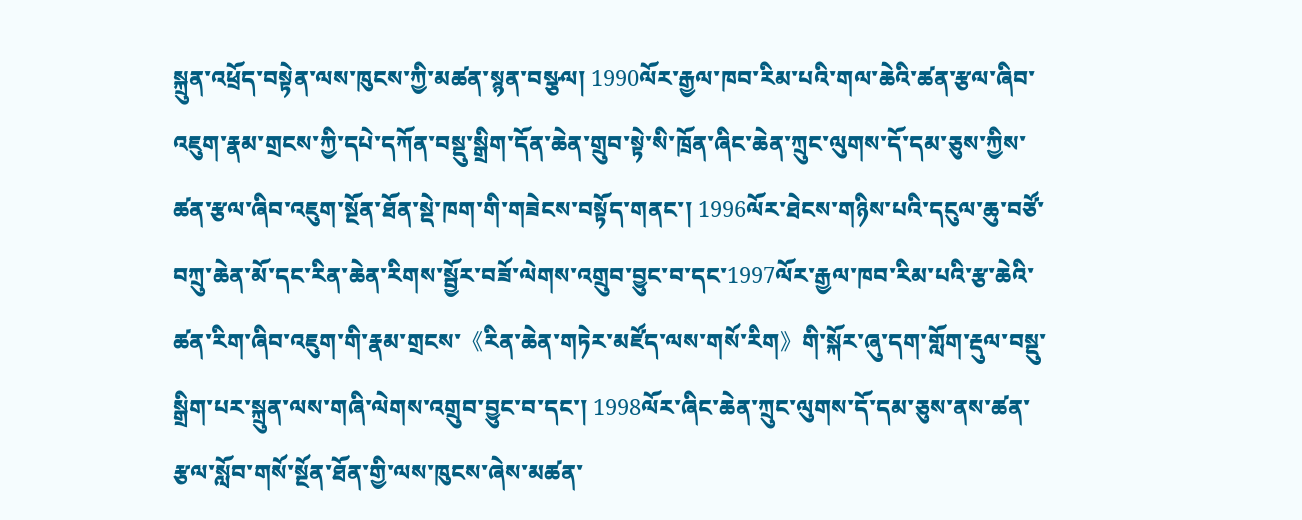སྐྲུན་འཕྲོད་བསྟེན་ལས་ཁུངས་ཀྱི་མཚན་སྙན་བསྩལ། 1990ལོར་རྒྱལ་ཁབ་རིམ་པའི་གལ་ཆེའི་ཚན་རྩལ་ཞིབ་འཇུག་རྣམ་གྲངས་ཀྱི་དཔེ་དཀོན་བསྡུ་སྒྲིག་དོན་ཆེན་གྲུབ་སྟེ་སི་ཁྲོན་ཞིང་ཆེན་ཀྲུང་ལུགས་དོ་དམ་ཅུས་ཀྱིས་ཚན་རྩལ་ཞིབ་འཇུག་སྔོན་ཐོན་སྡེ་ཁག་གི་གཟེངས་བསྟོད་གནང་། 1996ལོར་ཐེངས་གཉིས་པའི་དངུལ་ཆུ་བཙོ་བཀྲུ་ཆེན་མོ་དང་རིན་ཆེན་རིགས་སྦྱོར་བཟོ་ལེགས་འགྲུབ་བྱུང་བ་དང་1997ལོར་རྒྱལ་ཁབ་རིམ་པའི་རྩ་ཆེའི་ཚན་རིག་ཞིབ་འཇུག་གི་རྣམ་གྲངས་《རིན་ཆེན་གཏེར་མཛོད་ལས་གསོ་རིག》གི་སྐོར་ཞུ་དག་གློག་རྡུལ་བསྡུ་སྒྲིག་པར་སྐྲུན་ལས་གཞི་ལེགས་འགྲུབ་བྱུང་བ་དང་། 1998ལོར་ཞིང་ཆེན་ཀྲུང་ལུགས་དོ་དམ་ཅུས་ནས་ཚན་རྩལ་སློབ་གསོ་སྔོན་ཐོན་གྱི་ལས་ཁུངས་ཞེས་མཚན་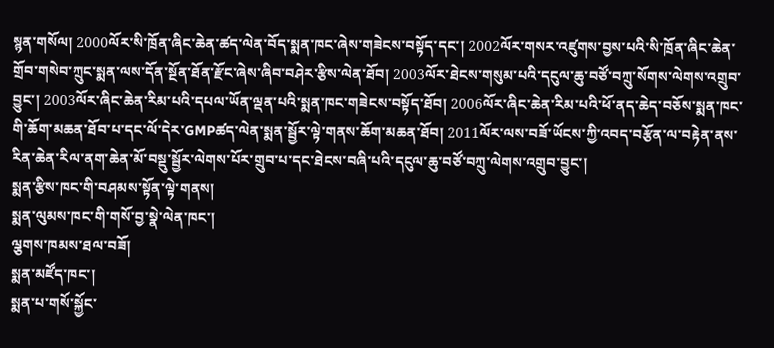སྙན་གསོལ། 2000ལོར་སི་ཁྲོན་ཞིང་ཆེན་ཚད་ལེན་བོད་སྨན་ཁང་ཞེས་གཟེངས་བསྟོད་དང་། 2002ལོར་གསར་འཛུགས་བྱས་པའི་སི་ཁྲོན་ཞིང་ཆེན་གྲོབ་གསེབ་ཀྲུང་སྨན་ལས་དོན་སྔོན་ཐོན་རྫོང་ཞེས་ཞིབ་བཤེར་རྩིས་ལེན་ཐོབ། 2003ལོར་ཐེངས་གསུམ་པའི་དངུལ་ཆུ་བཙོ་བཀྲུ་སོགས་ལེགས་འགྲུབ་བྱུང་། 2003ལོར་ཞིང་ཆེན་རིམ་པའི་དཔལ་ཡོན་ལྡན་པའི་སྨན་ཁང་གཟེངས་བསྟོད་ཐོབ། 2006ལོར་ཞིང་ཆེན་རིམ་པའི་ཕོ་ནད་ཆེད་བཅོས་སྨན་ཁང་གི་ཆོག་མཆན་ཐོབ་པ་དང་ལོ་དེར་GMPཚད་ལེན་སྨན་སྦྱོར་ལྟེ་གནས་ཆོག་མཆན་ཐོབ། 2011ལོར་ལས་བཟོ་ཡོངས་ཀྱི་འབད་བརྩོན་ལ་བརྟེན་ནས་རིན་ཆེན་རིལ་ནག་ཆེན་མོ་བསྡུ་སྦྱོར་ལེགས་པོར་གྲུབ་པ་དང་ཐེངས་བཞི་པའི་དངུལ་ཆུ་བཙོ་བཀྲུ་ལེགས་འགྲུབ་བྱུང་།
སྨན་རྩིས་ཁང་གི་བཤམས་སྟོན་ལྟེ་གནས།
སྨན་ལུམས་ཁང་གི་གསོ་བྱ་སྣེ་ལེན་ཁང་།
ལྕགས་ཁམས་ཐལ་བཟོ།
སྨན་མཛོད་ཁང་།
སྨན་པ་གསོ་སྐྱོང་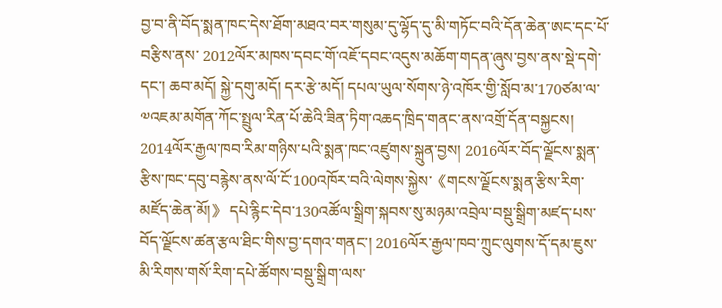བྱ་བ་ནི་བོད་སྨན་ཁང་དེས་ཐོག་མཐའ་བར་གསུམ་དུ་ལྷོད་དུ་མི་གཏོང་བའི་དོན་ཆེན་ཨང་དང་པོ་བརྩིས་ནས་ 2012ལོར་མཁས་དབང་གོ་འཇོ་དབང་འདུས་མཆོག་གདན་ཞུས་བྱས་ནས་སྡེ་དགེ་དང་། ཆབ་མདོ། སྐྱེ་དགུ་མདོ། དར་རྩེ་མདོ། དཔལ་ཡུལ་སོགས་ཉེ་འཁོར་གྱི་སློབ་མ་170ཙམ་ལ་༧འཇམ་མགོན་ཀོང་སྤྲུལ་རིན་པོ་ཆེའི་ཟིན་ཏིག་འཆད་ཁྲིད་གནང་ནས་འགྲོ་དོན་བསྐྱངས། 2014ལོར་རྒྱལ་ཁབ་རིམ་གཉིས་པའི་སྨན་ཁང་འཛུགས་སྐྲུན་བྱས། 2016ལོར་བོད་ལྗོངས་སྨན་རྩིས་ཁང་དབུ་བརྙེས་ནས་ལོ་ངོ་100འཁོར་བའི་ལེགས་སྐྱེས་《གངས་ལྗོངས་སྨན་རྩིས་རིག་མཛོད་ཆེན་མོ།》 དཔེ་རྙིང་དེབ་130འཚོལ་སྒྲིག་སྐབས་སུ་མཉམ་འབྲེལ་བསྡུ་སྒྲིག་མཛད་པས་བོད་ལྗོངས་ཚན་རྩལ་ཐིང་གིས་བྱ་དགའ་གནང་། 2016ལོར་རྒྱལ་ཁབ་ཀྲུང་ལུགས་དོ་དམ་ཇུས་མི་རིགས་གསོ་རིག་དཔེ་ཚོགས་བསྡུ་སྒྲིག་ལས་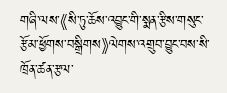གཞི་ལས་《སི་ཏུ་ཆོས་འབྱུང་གི་སྨན་རྩིས་གསུང་རྩོམ་ཕྱོགས་བསྒྲིགས》ལེགས་འགྲུབ་བྱུང་བས་སི་ཁྲོན་ཚན་རྩལ་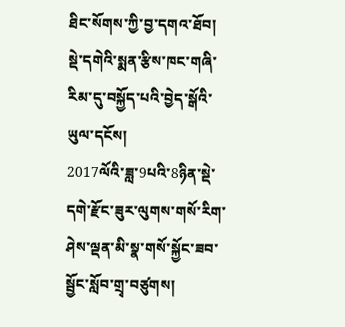ཐིང་སོགས་ཀྱི་བྱ་དགའ་ཐོབ།
སྡེ་དགེའི་སྨན་རྩིས་ཁང་གཞི་རིམ་དུ་བསྐྱོད་པའི་བྱེད་སྒོའི་ཡུལ་དངོས།
2017ལོའི་ཟླ་9པའི་8ཉིན་སྡེ་དགེ་རྫོང་ཟུར་ལུགས་གསོ་རིག་ཤེས་ལྡན་མི་སྣ་གསོ་སྐྱོང་ཟབ་སྦྱོང་སློབ་གྲྭ་བཙུགས།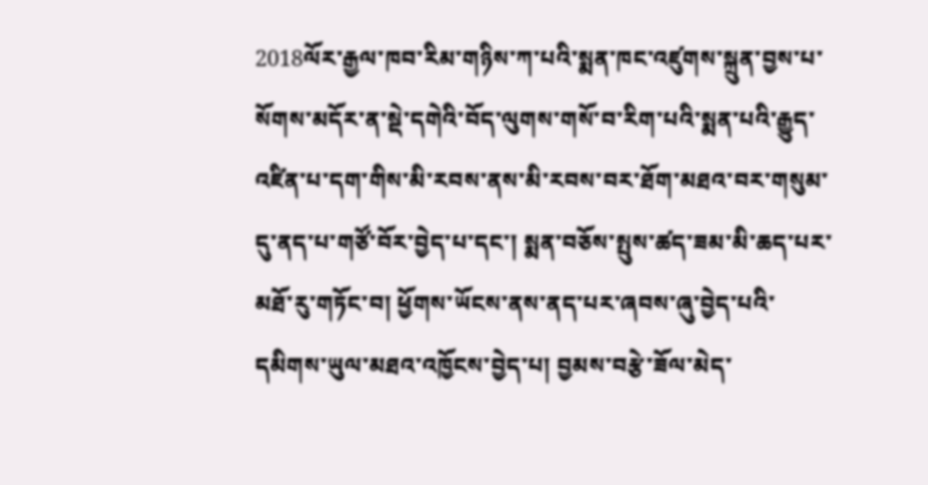2018ལོར་རྒྱལ་ཁབ་རིམ་གཉིས་ཀ་པའི་སྨན་ཁང་འཛུགས་སྐྲུན་བྱས་པ་སོགས་མདོར་ན་སྡེ་དགེའི་བོད་ལུགས་གསོ་བ་རིག་པའི་སྨན་པའི་རྒྱུད་འཛིན་པ་དག་གིས་མི་རབས་ནས་མི་རབས་བར་ཐོག་མཐའ་བར་གསུམ་དུ་ནད་པ་གཙོ་བོར་བྱེད་པ་དང་། སྨན་བཅོས་སྤུས་ཚད་ཟམ་མི་ཆད་པར་མཐོ་རུ་གཏོང་བ། ཕྱོགས་ཡོངས་ནས་ནད་པར་ཞབས་ཞུ་བྱེད་པའི་དམིགས་ཡུལ་མཐའ་འཁྱོངས་བྱེད་པ། བྱམས་བརྩེ་ཟོལ་མེད་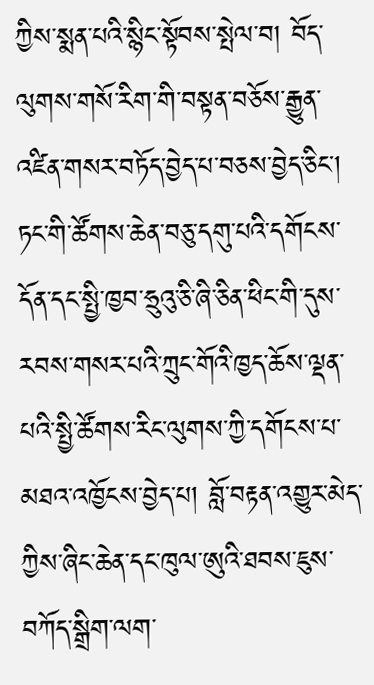ཀྱིས་སྨན་པའི་སྙིང་སྟོབས་སྤེལ་བ། བོད་ལུགས་གསོ་རིག་གི་བསྟན་བཅོས་རྒྱུན་འཛིན་གསར་བཏོད་བྱེད་པ་བཅས་བྱེད་ཅིང་། ཏང་གི་ཚོགས་ཆེན་བཅུ་དགུ་པའི་དགོངས་དོན་དང་སྤྱི་ཁྱབ་ཧྲུའུ་ཅི་ཞི་ཅིན་ཕིང་གི་དུས་རབས་གསར་པའི་ཀྲུང་གོའི་ཁྱད་ཆོས་ལྡན་པའི་སྤྱི་ཚོགས་རིང་ལུགས་ཀྱི་དགོངས་པ་མཐའ་འཁྱོངས་བྱེད་པ། བློ་བརྟན་འགྱུར་མེད་ཀྱིས་ཞིང་ཆེན་དང་ཁུལ་ཨུའི་ཐབས་ཇུས་བཀོད་སྒྲིག་ལག་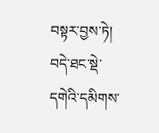བསྟར་བྱས་ཏེ། བདེ་ཐང་སྡེ་དགེའི་དམིགས་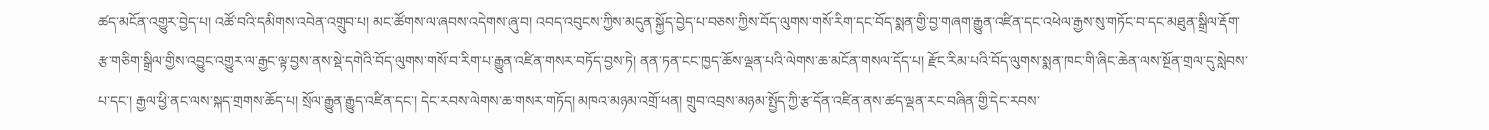ཚད་མངོན་འགྱུར་བྱེད་པ། འཚོ་བའི་དམིགས་འབེན་འགྲུབ་པ། མང་ཚོགས་ལ་ཞབས་འདེགས་ཞུ་བ། འབད་འབུངས་ཀྱིས་མདུན་སྐྱོད་བྱེད་པ་བཅས་ཀྱིས་བོད་ལུགས་གསོ་རིག་དང་བོད་སྨན་གྱི་བྱ་གཞག་རྒྱུན་འཛིན་དང་འཕེལ་རྒྱས་སུ་གཏོང་བ་དང་མཐུན་སྒྲིལ་རྡོག་རྩ་གཅིག་སྒྲིལ་གྱིས་འབྱུང་འགྱུར་ལ་རྒྱང་ལྟ་བྱས་ནས་སྡེ་དགེའི་བོད་ལུགས་གསོ་བ་རིག་པ་རྒྱུན་འཛིན་གསར་བཏོད་བྱས་ཏེ། ནན་ཏན་ངང་ཁྱད་ཆོས་ལྡན་པའི་ལེགས་ཆ་མངོན་གསལ་དོད་པ། རྫོང་རིམ་པའི་བོད་ལུགས་སྨན་ཁང་གི་ཞིང་ཆེན་ལས་སྔོན་གྲལ་དུ་སླེབས་པ་དང་། རྒྱལ་ཕྱི་ནང་ལས་སྐད་གྲགས་ཆོད་པ། སྲོལ་རྒྱུན་རྒྱུད་འཛིན་དང་། དེང་རབས་ལེགས་ཆ་གསར་གཏོད། མཁའ་མཉམ་འགྲོ་ཕན། གྲུབ་འབྲས་མཉམ་སྤྱོད་ཀྱི་རྩ་དོན་འཛིན་ནས་ཚད་ལྡན་རང་བཞིན་གྱི་དེང་རབས་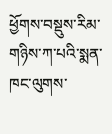ཕྱོགས་བསྡུས་རིམ་གཉིས་ཀ་པའི་སྨན་ཁང་ལུགས་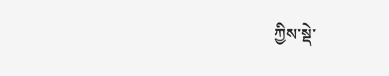ཀྱིས་སྡེ་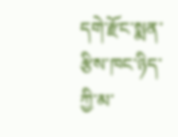དགེ་རྫོང་སྨན་རྩིས་ཁང་ཉིད་ཀྱི་མ་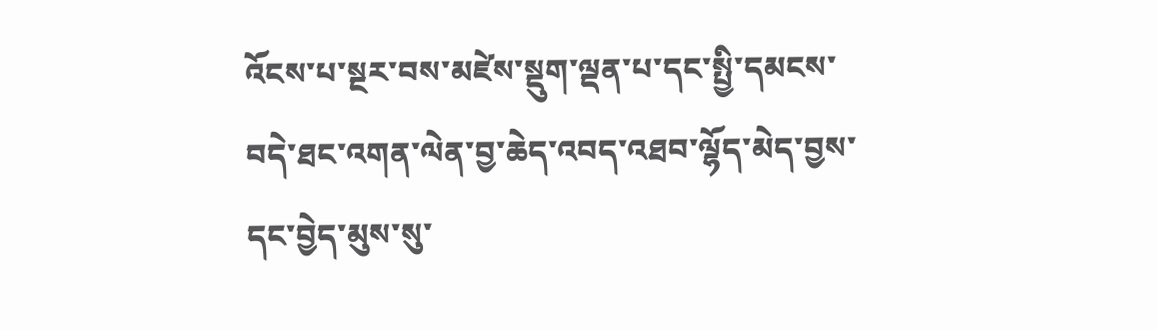འོངས་པ་སྔར་བས་མཛེས་སྡུག་ལྡན་པ་དང་སྤྱི་དམངས་བདེ་ཐང་འགན་ལེན་བྱ་ཆེད་འབད་འཐབ་ལྷོད་མེད་བྱས་དང་བྱེད་མུས་སུ་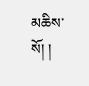མཆིས་སོ། །